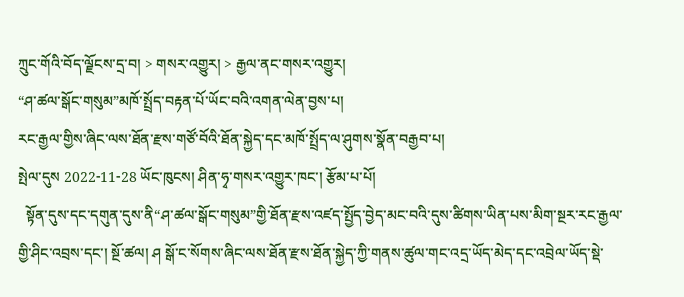ཀྲུང་གོའི་བོད་ལྗོངས་དྲ་བ། > གསར་འགྱུར། > རྒྱལ་ནང་གསར་འགྱུར།
“ཤ་ཚལ་སྒོང་གསུམ”མཁོ་སྤྲོད་བརྟན་པོ་ཡོང་བའི་འགན་ལེན་བྱས་པ།
རང་རྒྱལ་གྱིས་ཞིང་ལས་ཐོན་རྫས་གཙོ་བོའི་ཐོན་སྐྱེད་དང་མཁོ་སྤྲོད་ལ་ཤུགས་སྣོན་བརྒྱབ་པ།
སྤེལ་དུས 2022-11-28 ཡོང་ཁུངས། ཤིན་ཧྭ་གསར་འགྱུར་ཁང་། རྩོམ་པ་པོ།
  སྟོན་དུས་དང་དགུན་དུས་ནི“ཤ་ཚལ་སྒོང་གསུམ”གྱི་ཐོན་རྫས་འཛད་སྤྱོད་བྱེད་མང་བའི་དུས་ཚིགས་ཡིན་པས་མིག་སྔར་རང་རྒྱལ་གྱི་ཤིང་འབྲས་དང་། སྔོ་ཚལ། ཤ སྒོ་ང་སོགས་ཞིང་ལས་ཐོན་རྫས་ཐོན་སྐྱེད་ཀྱི་གནས་ཚུལ་གང་འདྲ་ཡོད་མེད་དང་འབྲེལ་ཡོད་སྡེ་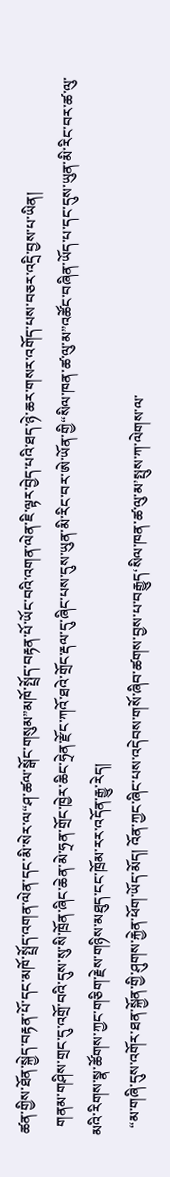ཚན་གྱིས་ཐོན་སྐྱེད་བརྟན་པོ་དང་མཁོ་སྤྲོད་འགན་ལེན་དང་མི་སེར་ལ“ཤ་ཚལ་སྒོང་གསུམ”མཁོ་སྤྲོད་བརྟན་པོ་ཡོང་བའི་འགན་ལེན་ཇི་ལྟར་བྱེད་པའི་ཐད་ཉེ་ཆར་གསར་འགོད་པས་བཅར་འདྲི་བྱས་པ་ཡིན།
  གནམ་གཤིས་གྲང་དུ་འགྲོ་བའི་དུས་སུ་སི་ཁྲོན་ཞིང་ཆེན་མེ་ཧྲན་གྲོང་ཁྱེར་ཆིང་ཧྲེན་རྫོང་ཀའོ་ཐའེ་གྲོང་རྡལ་དུ་ཞིང་པས་དུས་ཡུན་མི་རིང་བར་ཨེ་ཡོན་གྱི“སིལ་ཁན་ཚ་ལུ་མ”འཚོང་བཞིན་ཡོད་པ་དང་དུས་ཡུན་མི་རིང་བར་ཚ་ལུ་མའི་རིགས་སྣ་ཚོགས་ཀྱང་གཅིག་རྗེས་གཉིས་མཐུད་ངང་ཁྲོམ་རར་འདོན་རྒྱུ་རེད།
  “མ་གཞི་དུས་འགོར་ཐན་སྐྱོན་གྱི་ཤུགས་རྐྱེན་ཕོག་ཡོད་མོད། འོན་ཀྱང་ཞིང་པས་འདེབས་གསོ་ཞིབ་ཚགས་བྱས་པ་བརྒྱུད‘སིལ་ཁན་ཚ་ལུ་མ’སྤུས་ཀ་ལེགས་ལ་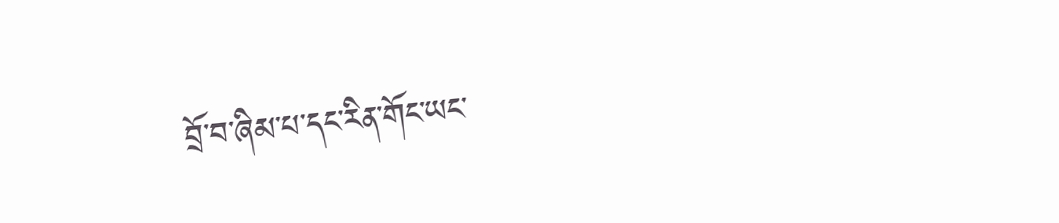བྲོ་བ་ཞིམ་པ་དང་རིན་གོང་ཡང་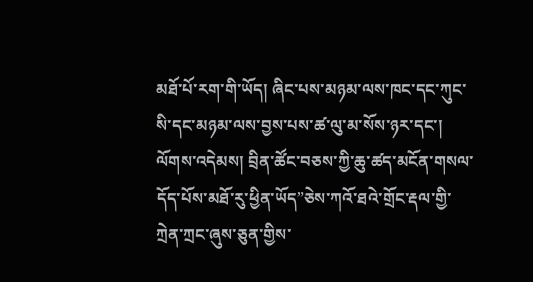མཐོ་པོ་རག་གི་ཡོད། ཞིང་པས་མཉམ་ལས་ཁང་དང་ཀུང་སི་དང་མཉམ་ལས་བྱས་པས་ཚ་ལུ་མ་སོས་ཉར་དང་། ལོགས་འདེམས། བྲིན་ཚོང་བཅས་ཀྱི་ཆུ་ཚད་མངོན་གསལ་དོད་པོས་མཐོ་རུ་ཕྱིན་ཡོད”ཅེས་ཀའོ་ཐའེ་གྲོང་རྡལ་གྱི་ཀྲེན་ཀྲང་ཞུས་ཅུན་གྱིས་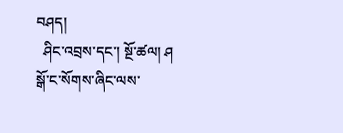བཤད།
  ཤིང་འབྲས་དང་། སྔོ་ཚལ། ཤ སྒོ་ང་སོགས་ཞིང་ལས་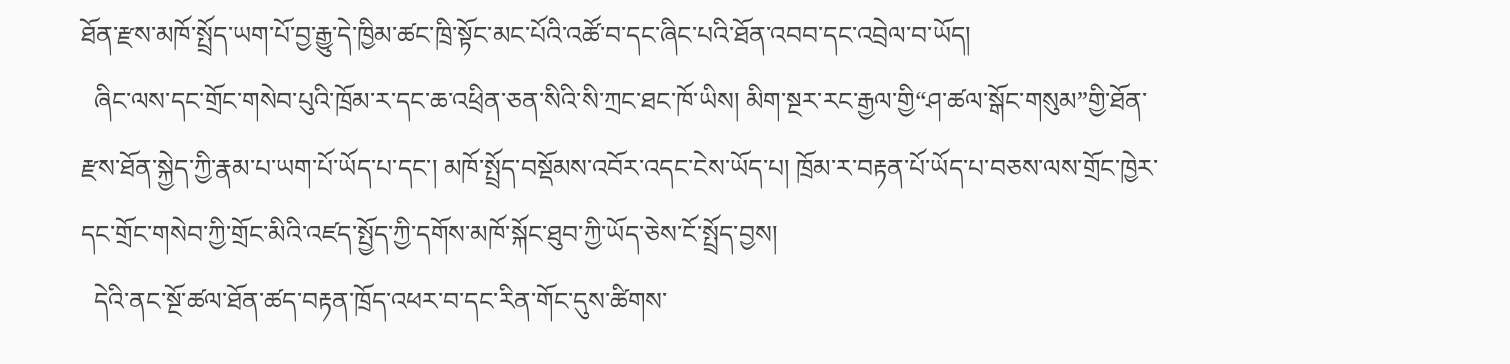ཐོན་རྫས་མཁོ་སྤྲོད་ཡག་པོ་བྱ་རྒྱུ་དེ་ཁྱིམ་ཚང་ཁྲི་སྟོང་མང་པོའི་འཚོ་བ་དང་ཞིང་པའི་ཐོན་འབབ་དང་འབྲེལ་བ་ཡོད།
  ཞིང་ལས་དང་གྲོང་གསེབ་པུའི་ཁྲོམ་ར་དང་ཆ་འཕྲིན་ཅན་སིའི་སི་ཀྲང་ཐང་ཁོ་ཡིས། མིག་སྔར་རང་རྒྱལ་གྱི“ཤ་ཚལ་སྒོང་གསུམ”གྱི་ཐོན་རྫས་ཐོན་སྐྱེད་ཀྱི་རྣམ་པ་ཡག་པོ་ཡོད་པ་དང་། མཁོ་སྤྲོད་བསྡོམས་འབོར་འདང་ངེས་ཡོད་པ། ཁྲོམ་ར་བརྟན་པོ་ཡོད་པ་བཅས་ལས་གྲོང་ཁྱེར་དང་གྲོང་གསེབ་ཀྱི་གྲོང་མིའི་འཛད་སྤྱོད་ཀྱི་དགོས་མཁོ་སྐོང་ཐུབ་ཀྱི་ཡོད་ཅེས་ངོ་སྤྲོད་བྱས།
  དེའི་ནང་སྔོ་ཚལ་ཐོན་ཚད་བརྟན་ཁྲོད་འཕར་བ་དང་རིན་གོང་དུས་ཚིགས་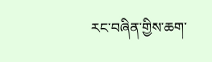རང་བཞིན་གྱིས་ཆག་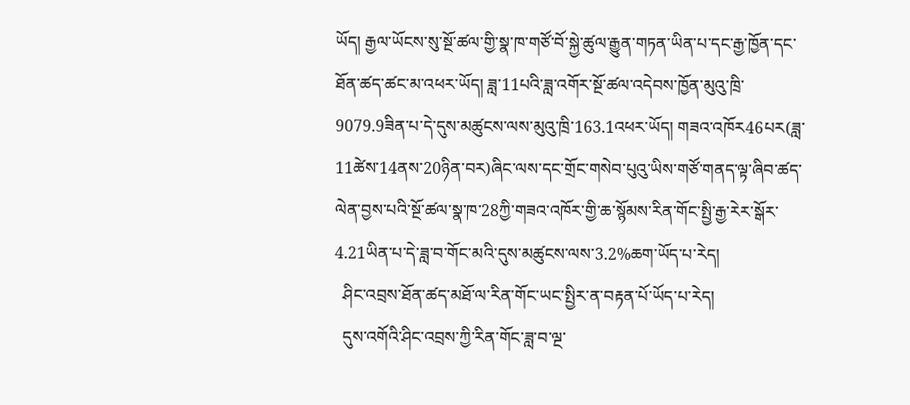ཡོད། རྒྱལ་ཡོངས་སུ་སྔོ་ཚལ་གྱི་སྣ་ཁ་གཙོ་བོ་སྐྱེ་ཚུལ་རྒྱུན་གཏན་ཡིན་པ་དང་རྒྱ་ཁྱོན་དང་ཐོན་ཚད་ཚང་མ་འཕར་ཡོད། ཟླ་11པའི་ཟླ་འགོར་སྔོ་ཚལ་འདེབས་ཁྱོན་མུའུ་ཁྲི་9079.9ཟིན་པ་དེ་དུས་མཚུངས་ལས་མུའུ་ཁྲི་163.1འཕར་ཡོད། གཟའ་འཁོར46པར(ཟླ་11ཚེས་14ནས་20ཉིན་བར)ཞིང་ལས་དང་གྲོང་གསེབ་པུའུ་ཡིས་གཙོ་གནད་ལྟ་ཞིབ་ཚད་ལེན་བྱས་པའི་སྔོ་ཚལ་སྣ་ཁ་28ཀྱི་གཟའ་འཁོར་གྱི་ཆ་སྙོམས་རིན་གོང་སྤྱི་རྒྱ་རེར་སྒོར་4.21ཡིན་པ་དེ་ཟླ་བ་གོང་མའི་དུས་མཚུངས་ལས་3.2%ཆག་ཡོད་པ་རེད།
  ཤིང་འབྲས་ཐོན་ཚད་མཐོ་ལ་རིན་གོང་ཡང་སྤྱིར་ན་བརྟན་པོ་ཡོད་པ་རེད།
  དུས་འགོའི་ཤིང་འབྲས་ཀྱི་རིན་གོང་ཟླ་བ་ལྔ་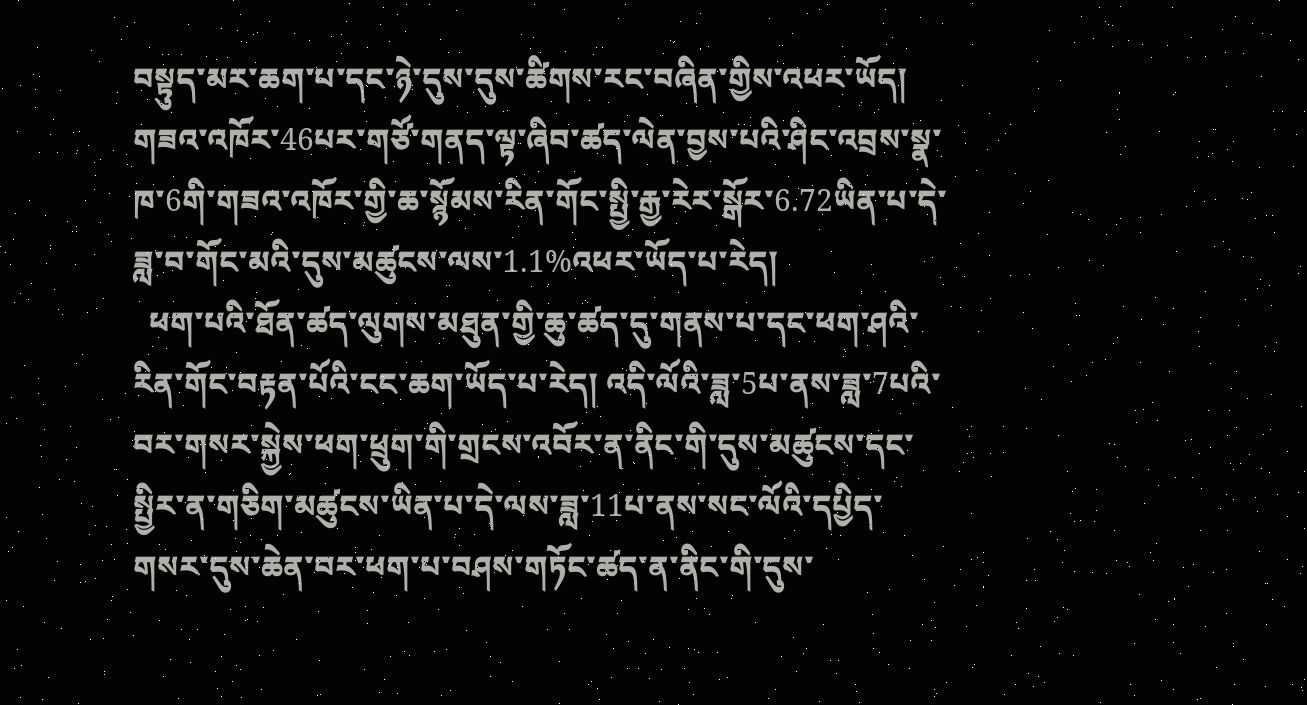བསྟུད་མར་ཆག་པ་དང་ཉེ་དུས་དུས་ཚིགས་རང་བཞིན་གྱིས་འཕར་ཡོད། གཟའ་འཁོར་46པར་གཙོ་གནད་ལྟ་ཞིབ་ཚད་ལེན་བྱས་པའི་ཤིང་འབྲས་སྣ་ཁ་6གི་གཟའ་འཁོར་གྱི་ཆ་སྙོམས་རིན་གོང་སྤྱི་རྒྱ་རེར་སྒོར་6.72ཡིན་པ་དེ་ཟླ་བ་གོང་མའི་དུས་མཚུངས་ལས་1.1%འཕར་ཡོད་པ་རེད།
  ཕག་པའི་ཐོན་ཚད་ལུགས་མཐུན་གྱི་ཆུ་ཚད་དུ་གནས་པ་དང་ཕག་ཤའི་རིན་གོང་བརྟན་པོའི་ངང་ཆག་ཡོད་པ་རེད། འདི་ལོའི་ཟླ་5པ་ནས་ཟླ་7པའི་བར་གསར་སྐྱེས་ཕག་ཕྲུག་གི་གྲངས་འབོར་ན་ནིང་གི་དུས་མཚུངས་དང་སྤྱིར་ན་གཅིག་མཚུངས་ཡིན་པ་དེ་ལས་ཟླ་11པ་ནས་སང་ལོའི་དཔྱིད་གསར་དུས་ཆེན་བར་ཕག་པ་བཤས་གཏོང་ཚད་ན་ནིང་གི་དུས་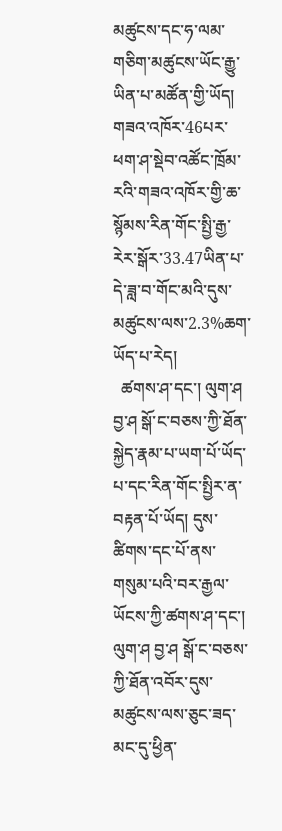མཚུངས་དང་ཧ་ལམ་གཅིག་མཚུངས་ཡོང་རྒྱུ་ཡིན་པ་མཚོན་གྱི་ཡོད། གཟའ་འཁོར་46པར་ཕག་ཤ་སྡེབ་འཚོང་ཁྲོམ་རའི་གཟའ་འཁོར་གྱི་ཆ་སྙོམས་རིན་གོང་སྤྱི་རྒྱ་རེར་སྒོར་33.47ཡིན་པ་དེ་ཟླ་བ་གོང་མའི་དུས་མཚུངས་ལས་2.3%ཆག་ཡོད་པ་རེད།
  ཚགས་ཤ་དང་། ལུག་ཤ བྱ་ཤ སྒོ་ང་བཅས་ཀྱི་ཐོན་སྐྱེད་རྣམ་པ་ཡག་པོ་ཡོད་པ་དང་རིན་གོང་སྤྱིར་ན་བརྟན་པོ་ཡོད། དུས་ཚིགས་དང་པོ་ནས་གསུམ་པའི་བར་རྒྱལ་ཡོངས་ཀྱི་ཚགས་ཤ་དང་། ལུག་ཤ བྱ་ཤ སྒོ་ང་བཅས་ཀྱི་ཐོན་འབོར་དུས་མཚུངས་ལས་ཅུང་ཟད་མང་དུ་ཕྱིན་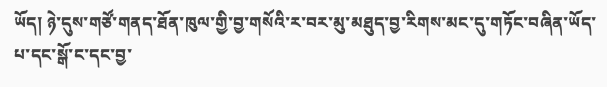ཡོད། ཉེ་དུས་གཙོ་གནད་ཐོན་ཁུལ་གྱི་བྱ་གསོའི་ར་བར་མུ་མཐུད་བྱ་རིགས་མང་དུ་གཏོང་བཞིན་ཡོད་པ་དང་སྒོ་ང་དང་བྱ་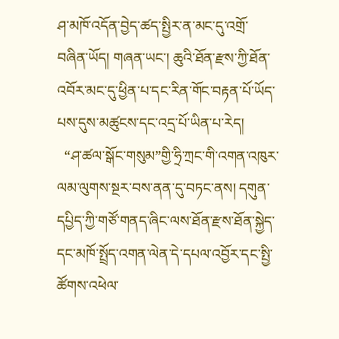ཤ་མཁོ་འདོན་བྱེད་ཚད་སྤྱིར་ན་མང་དུ་འགྲོ་བཞིན་ཡོད། གཞན་ཡང་། ཆུའི་ཐོན་རྫས་ཀྱི་ཐོན་འབོར་མང་དུ་ཕྱིན་པ་དང་རིན་གོང་བརྟན་པོ་ཡོད་པས་དུས་མཚུངས་དང་འདྲ་པོ་ཡིན་པ་རེད།
  “ཤ་ཚལ་སྒོང་གསུམ”གྱི་ཧྲི་ཀྲང་གི་འགན་འཁུར་ལམ་ལུགས་སྔར་བས་ནན་དུ་བཏང་ནས། དགུན་དཔྱིད་ཀྱི་གཙོ་གནད་ཞིང་ལས་ཐོན་རྫས་ཐོན་སྐྱེད་དང་མཁོ་སྤྲོད་འགན་ལེན་དེ་དཔལ་འབྱོར་དང་སྤྱི་ཚོགས་འཕེལ་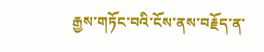རྒྱས་གཏོང་བའི་ངོས་ནས་བརྗོད་ན་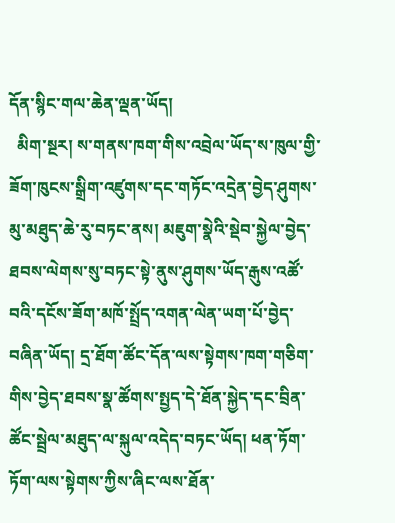དོན་སྙིང་གལ་ཆེན་ལྡན་ཡོད།
  མིག་སྔར། ས་གནས་ཁག་གིས་འབྲེལ་ཡོད་ས་ཁུལ་གྱི་ཟོག་ཁུངས་སྒྲིག་འཛུགས་དང་གཏོང་འདྲེན་བྱེད་ཤུགས་མུ་མཐུད་ཆེ་རུ་བཏང་ནས། མཇུག་སྣེའི་སྡེབ་སྐྱེལ་བྱེད་ཐབས་ལེགས་སུ་བཏང་སྟེ་ནུས་ཤུགས་ཡོད་རྒུས་འཚོ་བའི་དངོས་ཟོག་མཁོ་སྤྲོད་འགན་ལེན་ཡག་པོ་བྱེད་བཞིན་ཡོད། དྲ་ཐོག་ཚོང་དོན་ལས་སྟེགས་ཁག་གཅིག་གིས་བྱེད་ཐབས་སྣ་ཚོགས་སྤྱད་དེ་ཐོན་སྐྱེད་དང་བྲིན་ཚོང་སྦྲེལ་མཐུད་ལ་སྐུལ་འདེད་བཏང་ཡོད། ཕན་ཏོག་ཏོག་ལས་སྟེགས་ཀྱིས་ཞིང་ལས་ཐོན་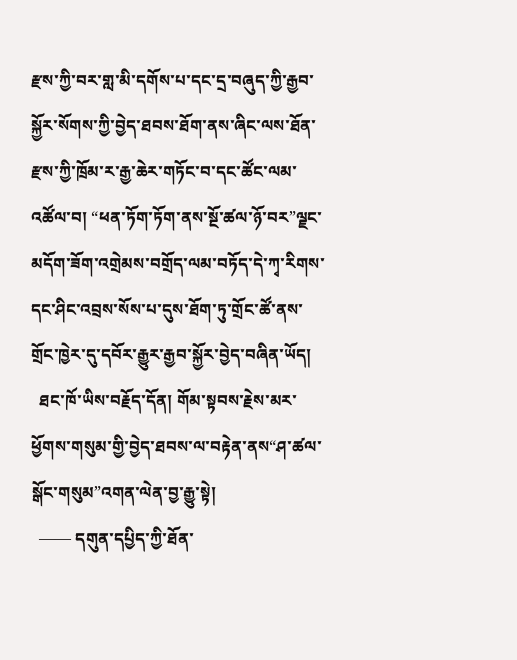རྫས་ཀྱི་བར་གླ་མི་དགོས་པ་དང་དྲ་བཞུད་ཀྱི་རྒྱབ་སྐྱོར་སོགས་ཀྱི་བྱེད་ཐབས་ཐོག་ནས་ཞིང་ལས་ཐོན་རྫས་ཀྱི་ཁྲོམ་ར་རྒྱ་ཆེར་གཏོང་བ་དང་ཚོང་ལམ་འཚོལ་བ། “ཕན་ཏོག་ཏོག་ནས་སྔོ་ཚལ་ཉོ་བར”ལྗང་མདོག་ཟོག་འགྲེམས་བགྲོད་ལམ་བཏོད་དེ་ཀྭ་རིགས་དང་ཤིང་འབྲས་སོས་པ་དུས་ཐོག་ཏུ་གྲོང་ཚོ་ནས་གྲོང་ཁྱེར་དུ་དབོར་རྒྱུར་རྒྱབ་སྐྱོར་བྱེད་བཞིན་ཡོད།
  ཐང་ཁོ་ཡིས་བརྗོད་དོན། གོམ་སྟབས་རྗེས་མར་ཕྱོགས་གསུམ་གྱི་བྱེད་ཐབས་ལ་བརྟེན་ནས“ཤ་ཚལ་སྒོང་གསུམ”འགན་ལེན་བྱ་རྒྱུ་སྟེ།
  —— དགུན་དཔྱིད་ཀྱི་ཐོན་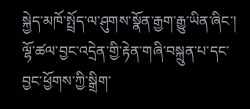སྐྱེད་མཁོ་སྤྲོད་ལ་ཤུགས་སྣོན་རྒྱག་རྒྱུ་ཡིན་ཞིང་། ལྷོ་ཚལ་བྱང་འདྲེན་གྱི་རྟེན་གཞི་བསྐྲུན་པ་དང་བྱང་ཕྱོགས་ཀྱི་སྒྲིག་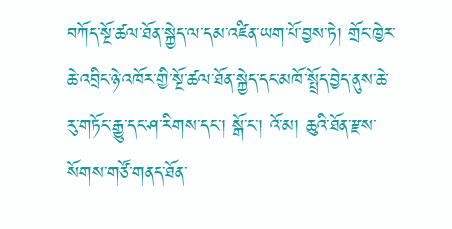བཀོད་སྔོ་ཚལ་ཐོན་སྐྱེད་ལ་དམ་འཛིན་ཡག་པོ་བྱས་ཏེ། གྲོང་ཁྱེར་ཆེ་འབྲིང་ཉེ་འཁོར་གྱི་སྔོ་ཚལ་ཐོན་སྐྱེད་དང་མཁོ་སྤྲོད་བྱེད་ནུས་ཆེ་རུ་གཏོང་རྒྱུ་དང་ཤ་རིགས་དང་། སྒོ་ང་། འོ་མ། ཆུའི་ཐོན་རྫས་སོགས་གཙོ་གནད་ཐོན་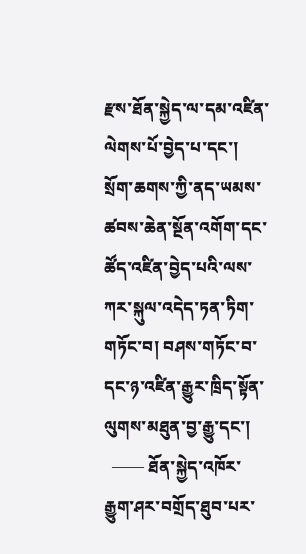རྫས་ཐོན་སྐྱེད་ལ་དམ་འཛིན་ལེགས་པོ་བྱེད་པ་དང་། སྲོག་ཆགས་ཀྱི་ནད་ཡམས་ཚབས་ཆེན་སྔོན་འགོག་དང་ཚོད་འཛིན་བྱེད་པའི་ལས་ཀར་སྐུལ་འདེད་ཏན་ཏིག་གཏོང་བ། བཤས་གཏོང་བ་དང་ཉ་འཛིན་རྒྱུར་ཁྲིད་སྟོན་ལུགས་མཐུན་བྱ་རྒྱུ་དང་།
  —— ཐོན་སྐྱེད་འཁོར་རྒྱུག་ཤར་བགྲོད་ཐུབ་པར་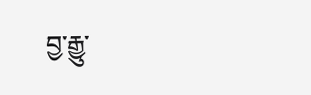བྱ་རྒྱུ་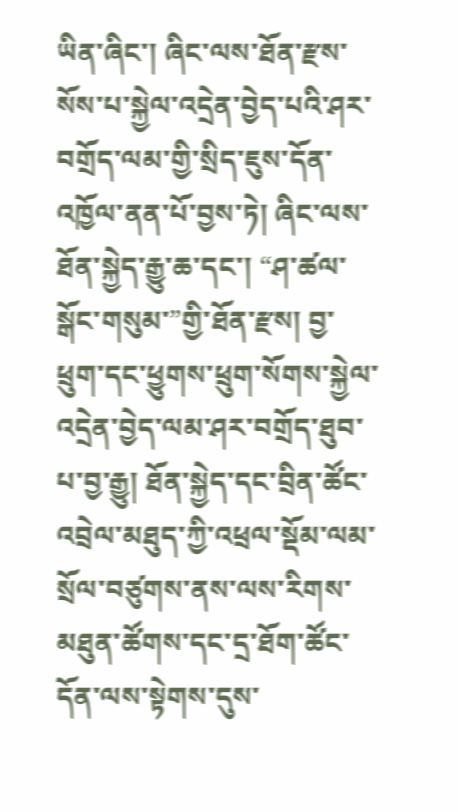ཡིན་ཞིང་། ཞིང་ལས་ཐོན་རྫས་སོས་པ་སྐྱེལ་འདྲེན་བྱེད་པའི་ཤར་བགྲོད་ལམ་གྱི་སྲིད་ཇུས་དོན་འཁྱོལ་ནན་པོ་བྱས་ཏེ། ཞིང་ལས་ཐོན་སྐྱེད་རྒྱུ་ཆ་དང་། “ཤ་ཚལ་སྒོང་གསུམ་”གྱི་ཐོན་རྫས། བྱ་ཕྲུག་དང་ཕྱུགས་ཕྲུག་སོགས་སྐྱེལ་འདྲེན་བྱེད་ལམ་ཤར་བགྲོད་ཐུབ་པ་བྱ་རྒྱུ། ཐོན་སྐྱེད་དང་བྲིན་ཚོང་འབྲེལ་མཐུད་ཀྱི་འཕྲལ་སྡོམ་ལམ་སྲོལ་བཙུགས་ནས་ལས་རིགས་མཐུན་ཚོགས་དང་དྲ་ཐོག་ཚོང་དོན་ལས་སྟེགས་དུས་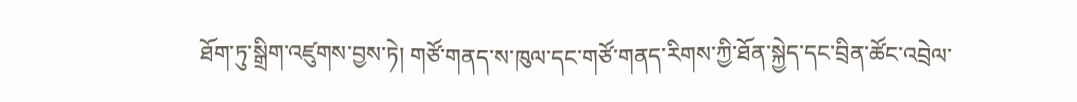ཐོག་ཏུ་སྒྲིག་འཛུགས་བྱས་ཏེ། གཙོ་གནད་ས་ཁུལ་དང་གཙོ་གནད་རིགས་ཀྱི་ཐོན་སྐྱེད་དང་བྲིན་ཚོང་འབྲེལ་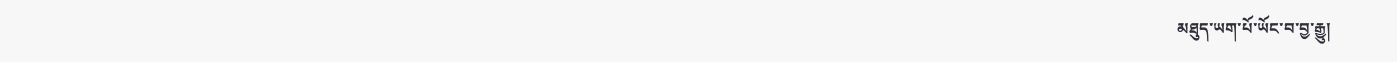མཐུད་ཡག་པོ་ཡོང་བ་བྱ་རྒྱུ།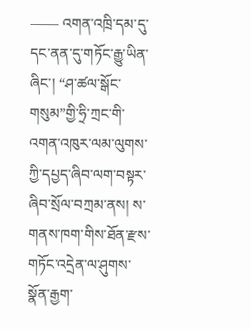—— འགན་འཁྲི་དམ་དུ་དང་ནན་དུ་གཏོང་རྒྱུ་ཡིན་ཞིང་། “ཤ་ཚལ་སྒོང་གསུམ”གྱི་ཧྲི་ཀྲང་གི་འགན་འཁུར་ལམ་ལུགས་ཀྱི་དཔྱད་ཞིབ་ལག་བསྟར་ཞིབ་སྲོལ་བཀྲམ་ནས། ས་གནས་ཁག་གིས་ཐོན་རྫས་གཏོང་འདྲེན་ལ་ཤུགས་སྣོན་རྒྱག་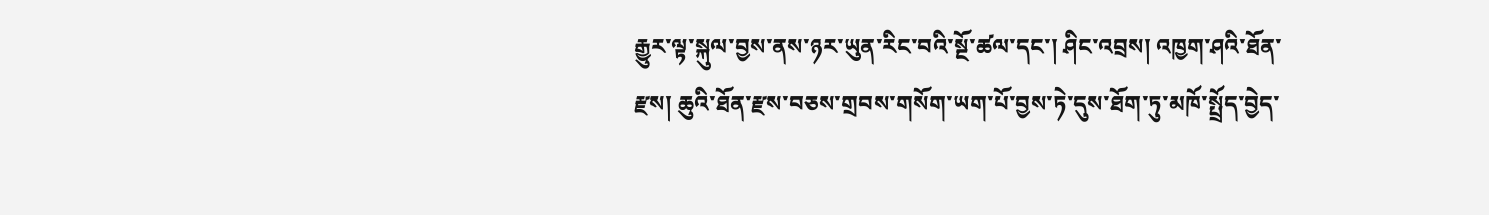རྒྱུར་ལྟ་སྐུལ་བྱས་ནས་ཉར་ཡུན་རིང་བའི་སྔོ་ཚལ་དང་། ཤིང་འབྲས། འཁྱག་ཤའི་ཐོན་རྫས། ཆུའི་ཐོན་རྫས་བཅས་གྲབས་གསོག་ཡག་པོ་བྱས་ཏེ་དུས་ཐོག་ཏུ་མཁོ་སྤྲོད་བྱེད་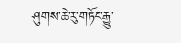ཤུགས་ཆེ་རུ་གཏོང་རྒྱུ་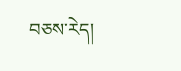བཅས་རེད།